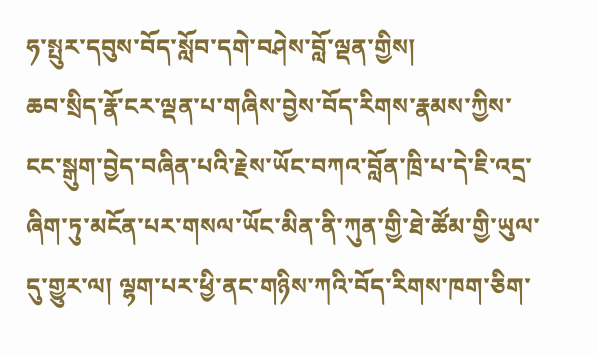ཧ་སྤུར་དབུས་བོད་སློབ་དགེ་བཤེས་བློ་ལྡན་གྱིས།
ཆབ་སྲིད་རྣོ་ངར་ལྡན་པ་གཞིས་བྱེས་བོད་རིགས་རྣམས་ཀྱིས་ངང་སྒུག་བྱེད་བཞིན་པའི་རྗེས་ཡོང་བཀའ་བློན་ཁྲི་པ་དེ་ཇི་འདྲ་ཞིག་ཏུ་མངོན་པར་གསལ་ཡོང་མིན་ནི་ཀུན་གྱི་ཐེ་ཚོམ་གྱི་ཡུལ་དུ་གྱུར་ལ། ལྷག་པར་ཕྱི་ནང་གཉིས་ཀའི་བོད་རིགས་ཁག་ཅིག་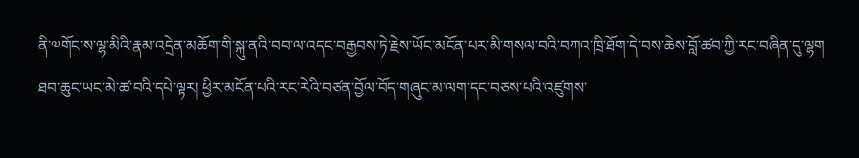ནི་༧གོང་ས་ལྷ་མིའི་རྣམ་འདྲེན་མཆོག་གི་སྐུ་ནའི་བབ་ལ་འདང་བརྒྱབས་ཏེ་རྗེས་ཡོང་མངོན་པར་མི་གསལ་བའི་བཀའ་ཁྲི་ཐོག་དེ་བས་ཆེས་བློ་ཚབ་ཀྱི་རང་བཞིན་དུ་ལྷག
ཐབ་ཆུང་ཡང་མེ་ཚ་བའི་དཔེ་ལྟར། ཕྱིར་མངོན་པའི་རང་རེའི་བཙན་བྱོལ་བོད་གཞུང་མ་ལག་དང་བཅས་པའི་འཛུགས་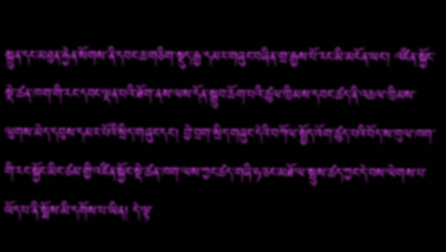སྐྲུན་དང་མཐུན་རྐྱེན་སོགས་ནི་དབང་ཆ་གཅིག་སྡུད་རྒྱ་དམར་གཞུང་བཞིན་གྲ་རྒྱས་པོ་རང་མི་མངོན་ཡང་། འཛིན་སྐྱོང་སྡེ་ཚན་ཁག་གི་རང་དབང་ལྡན་པའི་ཐོག་ནས་ལས་དོན་སྒྲུབ་ཆོག་པའི་ཚུལ་ཁྲིམས་དབང་ཚད་ནི་འཆལ་ཁྲིམས་ལུགས་མེད་དབུས་དམར་པོའི་སྲིད་གཞུང་དང། བྱེ་བྲག་སྲིད་གཞུང་དེའི་བཀོལ་སྤྱོད་འོག་ཚུད་པའི་བོད་ས་ཁུལ་ཁག་གི་རང་སྐྱོང་མིང་ཙམ་གྱི་འཛིན་སྐྱོང་སྡེ་ཚན་ཁག་ལས་ཀྱང་ཚད་གཞི་ཧ་ཅང་མཐོ་ལ་སྤུས་ཚད་ཀྱང་དེ་བས་ལེགས་པ་ཡོད་པ་ནི་སྨོས་མི་དགོས་པ་ཡིན། དེ་ལྟ་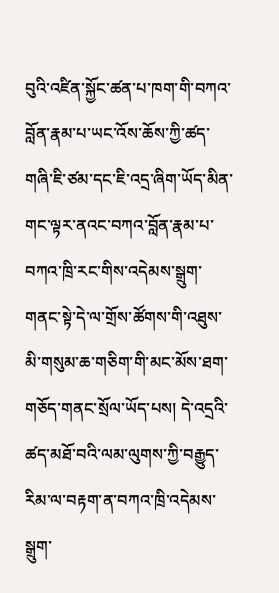བུའི་འཛིན་སྐྱོང་ཚན་པ་ཁག་གི་བཀའ་བློན་རྣམ་པ་ཡང་འོས་ཆོས་ཀྱི་ཚད་གཞི་ཇི་ཙམ་དང་ཇི་འདྲ་ཞིག་ཡོད་མིན་གང་ལྟར་ནའང་བཀའ་བློན་རྣམ་པ་བཀའ་ཁྲི་རང་གིས་འདེམས་སྒྲུག་གནང་སྟེ་དེ་ལ་གྲོས་ཚོགས་གི་འཐུས་མི་གསུམ་ཆ་གཅིག་གི་མང་མོས་ཐག་གཅོད་གནང་སྲོལ་ཡོད་པས། དེ་འདྲའི་ཚད་མཐོ་བའི་ལམ་ལུགས་ཀྱི་བརྒྱུད་རིམ་ལ་བརྟག་ན་བཀའ་ཁྲི་འདེམས་སྒྲུག་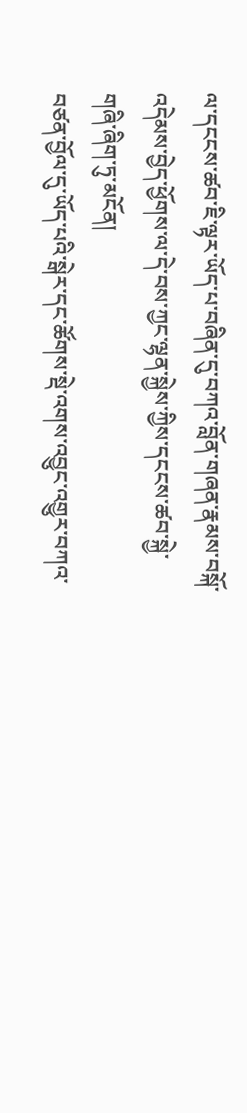ལ་དངངས་ཚབ་ཇི་ལྟར་ཡོད་པ་བཞིན་དུ་བཀའ་བློན་གཞན་རྣམས་བསྐོ་འདེམས་བྱེད་ཕྱོགས་ལ་དེ་བས་ཀྱང་ལྷན་སྐྱེས་ཀྱིས་དངངས་ཚབ་སྐྱེ་གཞི་ཞིག་ཏུ་མངོན།
བཙན་བྱོལ་དུ་ཡོད་པའི་སྒེར་དང་ཚོགས་སྡེ་འགས་འབྱུང་འགྱུར་བཀའ་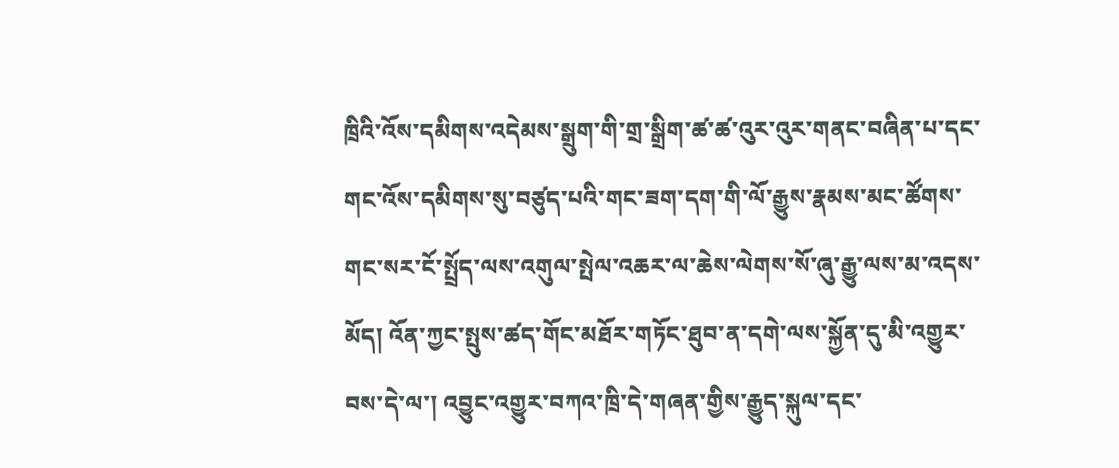ཁྲིའི་འོས་དམིགས་འདེམས་སྒྲུག་གི་གྲ་སྒྲིག་ཚ་ཚ་འུར་འུར་གནང་བཞིན་པ་དང་གང་འོས་དམིགས་སུ་བཙུད་པའི་གང་ཟག་དག་གི་ལོ་རྒྱུས་རྣམས་མང་ཚོགས་གང་སར་ངོ་སྤྲོད་ལས་འགུལ་སྤེལ་འཆར་ལ་ཆེས་ལེགས་སོ་ཞུ་རྒྱུ་ལས་མ་འདས་མོད། འོན་ཀྱང་སྤུས་ཚད་གོང་མཐོར་གཏོང་ཐུབ་ན་དགེ་ལས་སྐྱོན་དུ་མི་འགྱུར་བས་དེ་ལ་། འབྱུང་འགྱུར་བཀའ་ཁྲི་དེ་གཞན་གྱིས་རྒྱུད་སྐུལ་དང་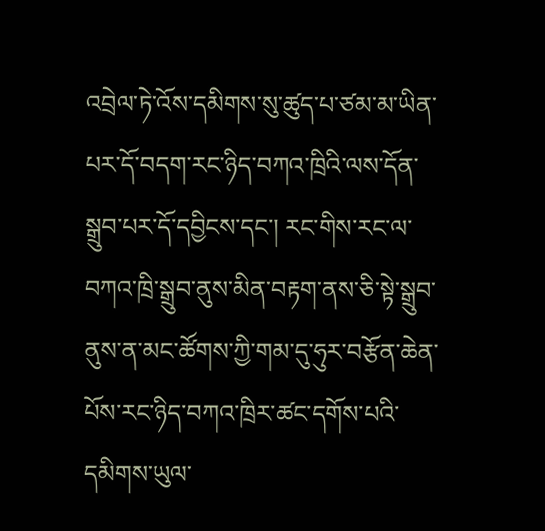འབྲེལ་ཏེ་འོས་དམིགས་སུ་ཚུད་པ་ཙམ་མ་ཡིན་པར་དོ་བདག་རང་ཉིད་བཀའ་ཁྲིའི་ལས་དོན་སྒྲུབ་པར་དོ་དབྱིངས་དང་། རང་གིས་རང་ལ་བཀའ་ཁྲི་སྒྲུབ་ནུས་མིན་བརྟག་ནས་ཅི་སྟེ་སྒྲུབ་ནུས་ན་མང་ཚོགས་ཀྱི་གམ་དུ་ཧུར་བརྩོན་ཆེན་པོས་རང་ཉིད་བཀའ་ཁྲིར་ཚང་དགོས་པའི་དམིགས་ཡུལ་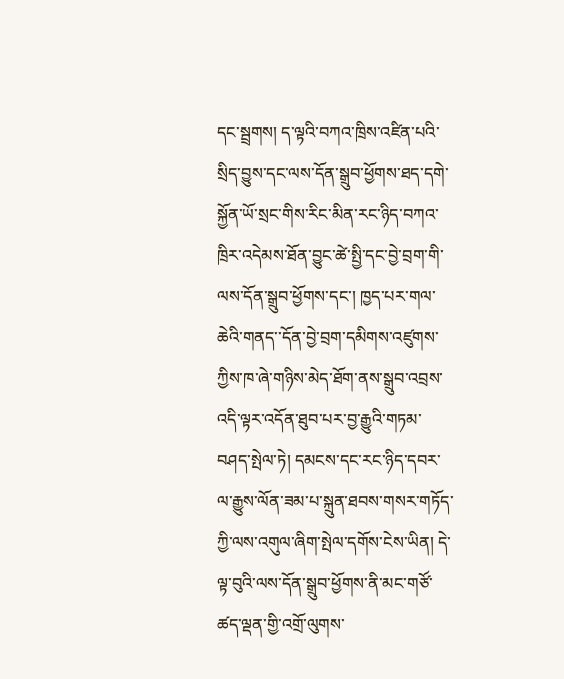དང་སྦྲགས། ད་ལྟའི་བཀའ་ཁྲིས་འཛིན་པའི་སྲིད་བྱུས་དང་ལས་དོན་སྒྲུབ་ཕྱོགས་ཐད་དགེ་སྐྱོན་ཡོ་སྲང་གིས་རིང་མིན་རང་ཉིད་བཀའ་ཁྲིར་འདེམས་ཐོན་བྱུང་ཚེ་སྤྱི་དང་བྱེ་བྲག་གི་ལས་དོན་སྒྲུབ་ཕྱོགས་དང་། ཁྱད་པར་གལ་ཆེའི་གནད་་དོན་བྱེ་བྲག་དམིགས་འཛུགས་ཀྱིས་ཁ་ཞེ་གཉིས་མེད་ཐོག་ནས་སྒྲུབ་འབྲས་འདི་ལྟར་འདོན་ཐུབ་པར་བྱ་རྒྱུའི་གཏམ་བཤད་སྤེལ་ཏེ། དམངས་དང་རང་ཉིད་དབར་ལ་རྒྱུས་ལོན་ཟམ་པ་སྐྲུན་ཐབས་གསར་གཏོད་ཀྱི་ལས་འགུལ་ཞིག་སྤེལ་དགོས་ངེས་ཡིན། དེ་ལྟ་བུའི་ལས་དོན་སྒྲུབ་ཕྱོགས་ནི་མང་གཙོ་ཚད་ལྡན་གྱི་འགྲོ་ལུགས་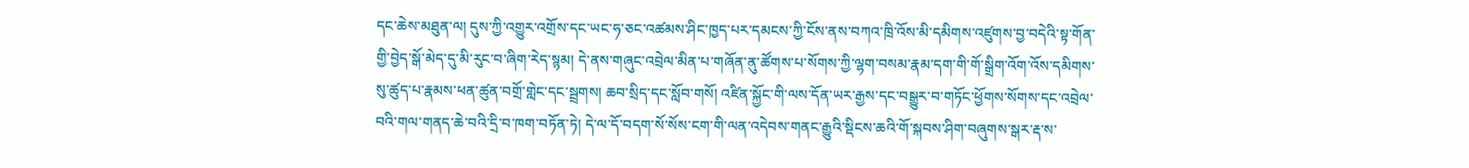དང་ཆེས་མཐུན་ལ། དུས་ཀྱི་འགྱུར་འགྲོས་དང་ཡང་ཧ་ཅང་འཚམས་ཤིང་ཁྱད་པར་དམངས་ཀྱི་ངོས་ནས་བཀའ་ཁྲི་འོས་མི་དམིགས་འཛུགས་བྱ་བདེའི་སྟ་གོན་གྱི་བྱེད་སྒོ་མེད་དུ་མི་རུང་བ་ཞིག་རེད་སྙམ། དེ་ནས་གཞུང་འབྲེལ་མིན་པ་གཞོན་ནུ་ཚོགས་པ་སོགས་ཀྱི་ལྷག་བསམ་རྣམ་དག་གི་གོ་སྒྲིག་འོག་འོས་དམིགས་སུ་ཚུད་པ་རྣམས་ཕན་ཚུན་བགྲོ་གླེང་དང་སྦྲགས། ཆབ་སྲིད་དང་སློབ་གསོ། འཛིན་སྐྱོང་གི་ལས་དོན་ཡར་རྒྱས་དང་བསྒྱུར་བ་གཏོང་ཕྱོགས་སོགས་དང་འབྲེལ་བའི་གལ་གནད་ཆེ་བའི་དྲི་བ་ཁག་བཏོན་ཏེ། དེ་ལ་དོ་བདག་སོ་སོས་ངག་གི་ལན་འདེབས་གནང་རྒྱུའི་སྡིངས་ཆའི་གོ་སྐབས་ཤིག་བཞུགས་སྒར་རྡ་ས་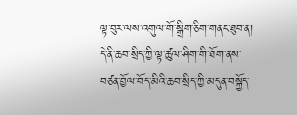ལྟ་བུར་ལས་འགུལ་གོ་སྒྲིག་ཅིག་གནང་ཐུབ་ན། དེ་ནི་ཆབ་སྲིད་ཀྱི་ལྟ་ཚུལ་ཤིག་གི་ཐོག་ནས་བཙན་བྱོལ་བོད་མིའི་ཆབ་སྲིད་ཀྱི་མདུན་བསྐྱོད་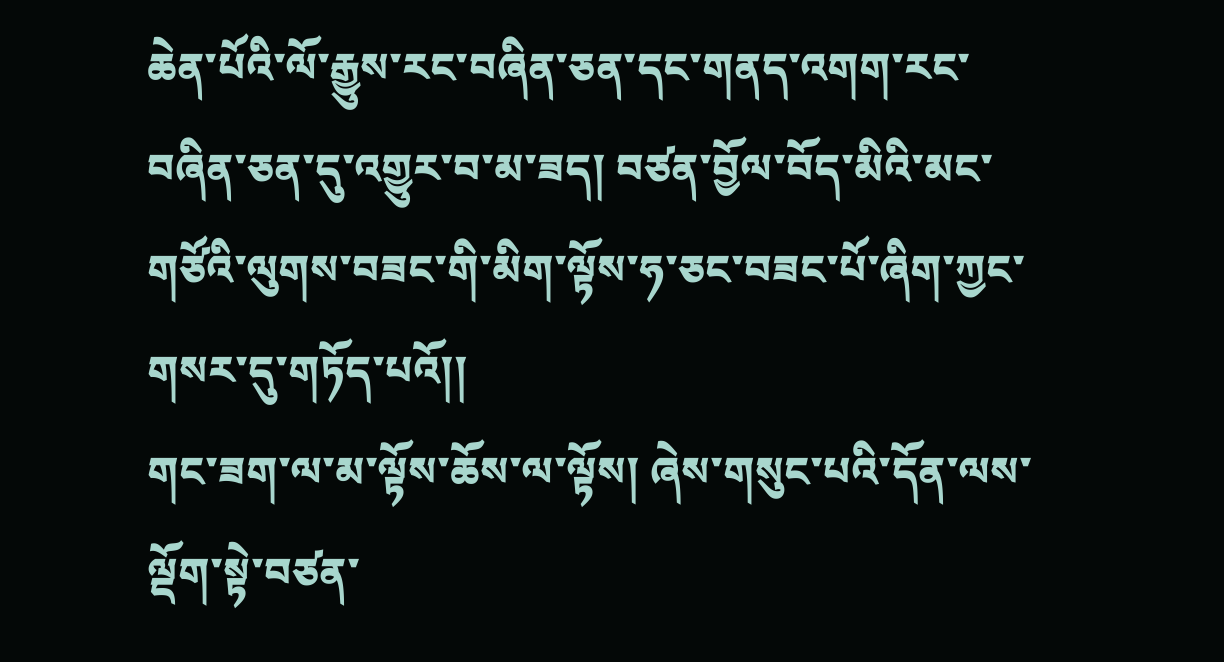ཆེན་པོའི་ལོ་རྒྱུས་རང་བཞིན་ཅན་དང་གནད་འགག་རང་བཞིན་ཅན་དུ་འགྱུར་བ་མ་ཟད། བཙན་བྱོལ་བོད་མིའི་མང་གཙོའི་ལུགས་བཟང་གི་མིག་ལྟོས་ཧ་ཅང་བཟང་པོ་ཞིག་ཀྱང་གསར་དུ་གཏོད་པའོ།།
གང་ཟག་ལ་མ་ལྟོས་ཆོས་ལ་ལྟོས། ཞེས་གསུང་པའི་དོན་ལས་ལྡོག་སྟེ་བཙན་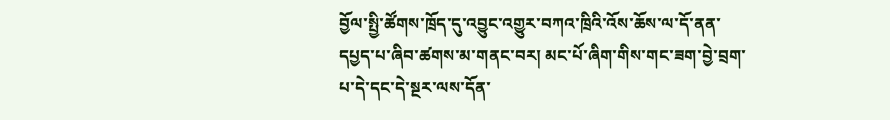བྱོལ་སྤྱི་ཚོགས་ཁྲོད་དུ་འབྱུང་འགྱུར་བཀའ་ཁྲིའི་འོས་ཆོས་ལ་དོ་ནན་དཔྱད་པ་ཞིབ་ཚགས་མ་གནང་བར། མང་པོ་ཞིག་གིས་གང་ཟག་བྱེ་བྲག་པ་དེ་དང་དེ་སྔར་ལས་དོན་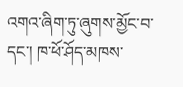འགའ་ཞིག་ཏུ་ཞུགས་མྱོང་བ་དང་། ཁ་ཕོ་ཤོད་མཁས་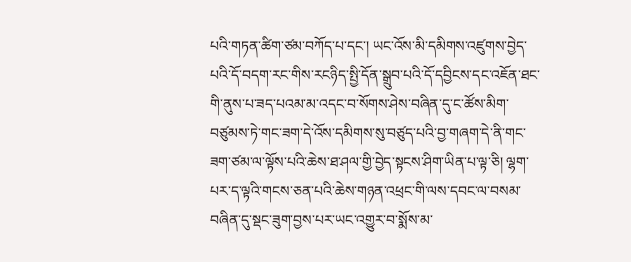པའི་གཏན་ཚིག་ཙམ་བཀོད་པ་དང་། ཡང་འོས་མི་དམིགས་འཛུགས་བྱེད་པའི་དོ་བདག་རང་གིས་རངཉིད་སྤྱི་དོན་སྒྲུབ་པའི་དོ་དབྱིངས་དང་འཇོན་ཐང་གི་ནུས་པ་ཟད་པའམ་མ་འདང་བ་སོགས་ཤེས་བཞིན་དུ་ང་ཚོས་མིག་བཙུམས་ཏེ་གང་ཟག་དེ་འོས་དམིགས་སུ་བཙུད་པའི་བྱ་གཞག་དེ་ནི་གང་ཟག་ཙམ་ལ་ལྟོས་པའི་ཆེས་ཐ་ཤལ་གྱི་བྱེད་སྟངས་ཤིག་ཡིན་པ་ལྟ་ཅི། ལྷག་པར་ད་ལྟའི་གངས་ཅན་པའི་ཆེས་གཉན་འཕྲང་གི་ལས་དབང་ལ་བསམ་བཞིན་དུ་སྡང་ཟུག་བྱས་པར་ཡང་འགྱུར་བ་སྨོས་མ་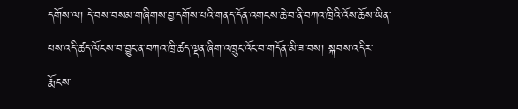དགོས་ལ། དེ་བས་བསམ་གཞིགས་བྱ་དགོས་པའི་གནད་དོན་འགངས་ཆེ་བ་ནི་བཀའ་ཁྲིའི་འོས་ཆོས་ཡིན་པས་འདི་ཚད་ལོངས་བ་བྱུང་ན་བཀའ་ཁྲི་ཚད་ལྡན་ཞིག་འཁྲུང་འོང་བ་གདོན་མི་ཟ་བས། སྐབས་འདིར་རྨོངས་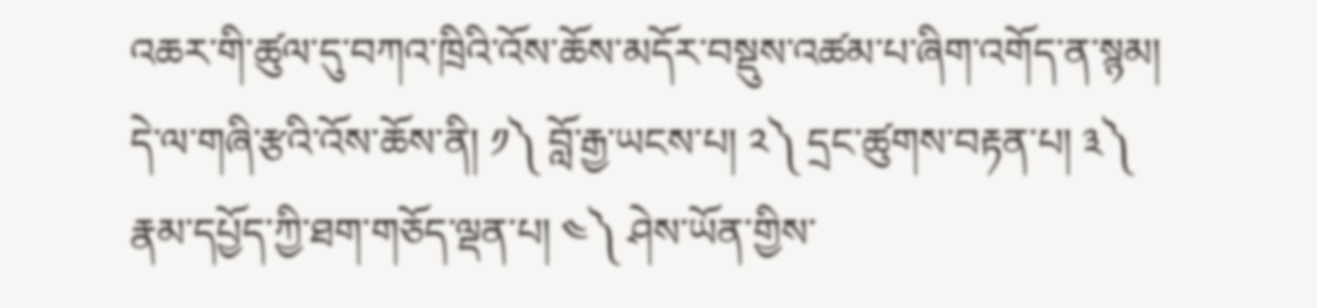འཆར་གི་ཚུལ་དུ་བཀའ་ཁྲིའི་འོས་ཆོས་མདོར་བསྡུས་འཚམ་པ་ཞིག་འགོད་ན་སྙམ།
དེ་ལ་གཞི་རྩའི་འོས་ཆོས་ནི། ༡༽ བློ་རྒྱ་ཡངས་པ། ༢༽ དྲང་ཚུགས་བརྟན་པ། ༣༽ རྣམ་དཔྱོད་ཀྱི་ཐག་གཅོད་ལྡན་པ། ༤༽ ཤེས་ཡོན་གྱིས་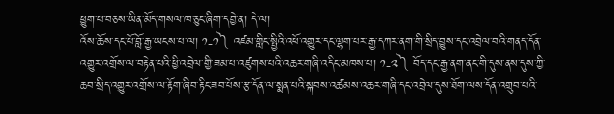ཕྱུག་པ་བཅས་ཡིན་མོད་གསལ་ཁ་ཅུང་ཞིག་དབྱེ་ན། དེ་ལ།
འོས་ཆོས་དང་པོ་བློ་རྒྱ་ཡངས་པ་ལ། ༡-༡༽ འཛམ་གླིང་སྤྱིའི་འཕོ་འགྱུར་དང་ལྷག་པར་རྒྱ་དཀར་ནག་གི་སྲིད་བྱུས་དང་འབྲེལ་བའི་གནད་དོན་འགྱུར་འགྲོས་ལ་བརྟེན་པའི་ཕྱི་འབྲེལ་གྱི་ཟམ་པ་འཛུགས་པའི་འཆར་གཞི་འདིང་མཁས་པ། ༡-༢༽ བོད་དང་རྒྱ་ནག་ནང་གི་དུས་ནས་དུས་ཀྱི་ཆབ་སྲིད་འགྱུར་འགྲོས་ལ་རྟོག་ཞིབ་རྟིང་ཟབ་པོས་རྩ་དོན་ལ་སྨན་པའི་སྐབས་འཚམས་འཆར་གཞི་དང་འབྲེལ་དུས་ཐོག་ལས་དོན་འགྲུབ་པའི་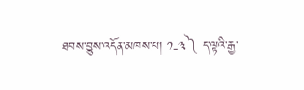ཐབས་བྱུས་འདོན་མཁས་པ། ༡-༣༽ ད་ལྟའི་རྒྱ་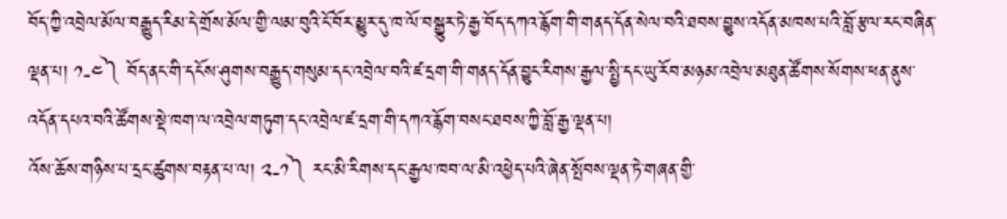བོད་ཀྱི་འབྲེལ་མོལ་བརྒྱུད་རིམ་དེ་གྲོས་མོལ་གྱི་ལམ་བུའི་ངོ་བོར་མྱུར་དུ་ཁ་ལོ་བསྒྱུར་ཏེ་རྒྱ་བོད་དཀའ་རྙོག་གི་གནད་དོན་སེལ་བའི་ཐབས་བྱུས་འདོན་མཁས་པའི་བློ་རྩལ་རང་བཞིན་ལྡན་པ། ༡-༤༽ བོད་ནང་གི་དངོས་ཤུགས་བརྒྱུད་གསུམ་དང་འབྲེལ་བའི་ཛ་དྲག་གི་གནད་དོན་བྱུང་རིགས་རྒྱལ་སྤྱི་དང་ཡུ་རོབ་མཉམ་འབྲེལ་མཐུན་ཚོགས་སོགས་ཕན་ནུས་འདོན་དཔའ་བའི་ཚོགས་སྡེ་ཁག་ལ་འབྲེལ་གཏུག་དང་འབྲེལ་ཛ་དྲག་གི་དཀའ་རྙོག་བསང་ཐབས་ཀྱི་བློ་རྒྱ་ལྡན་པ།
འོས་ཆོས་གཉིས་པ་དྲང་ཚུགས་བརྟན་པ་ལ། ༢-༡༽ རང་མི་རིགས་དང་རྒྱལ་ཁབ་ལ་མི་འཕྱེད་པའི་ཞེན་སྤོབས་ལྡན་ཏེ་གཞན་གྱི་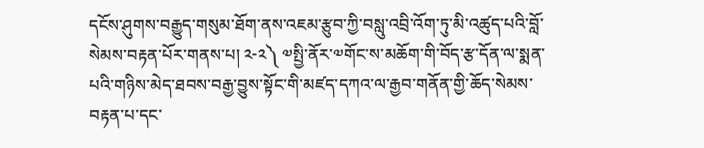དངོས་ཤུགས་བརྒྱུད་གསུམ་ཐོག་ནས་འཇམ་རྩུབ་ཀྱི་བསླུ་འབྲི་འོག་ཏུ་མི་འཚུད་པའི་བློ་སེམས་བརྟན་པོར་གནས་པ། ༢-༢༽ ༧སྤྱི་ནོར་༧གོང་ས་མཆོག་གི་བོད་རྩ་དོན་ལ་སྨན་པའི་གཉིས་མེད་ཐབས་བརྒྱ་བྱུས་སྟོང་གི་མཛད་དཀའ་ལ་རྒྱབ་གནོན་གྱི་ཆོད་སེམས་བརྟན་པ་དང་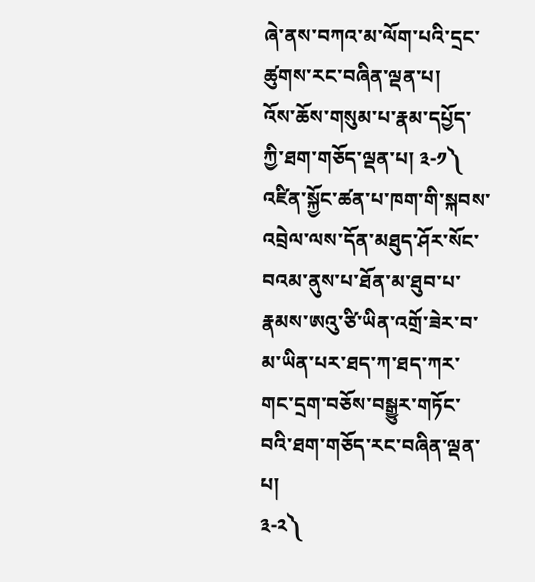ཞེ་ནས་བཀའ་མ་ལོག་པའི་དྲང་ཚུགས་རང་བཞིན་ལྡན་པ།
འོས་ཆོས་གསུམ་པ་རྣམ་དཔྱོད་ཀྱི་ཐག་གཅོད་ལྡན་པ། ༣-༡༽ འཛིན་སྐྱོང་ཚན་པ་ཁག་གི་སྐབས་འབྲེལ་ལས་དོན་མཐུད་ཤོར་སོང་བའམ་ནུས་པ་ཐོན་མ་ཐུབ་པ་རྣམས་ཨའུ་ཙི་ཡིན་འགྲོ་ཟེར་བ་མ་ཡིན་པར་ཐད་ཀ་ཐད་ཀར་གང་དྲག་བཅོས་བསྒྱུར་གཏོང་བའི་ཐག་གཅོད་རང་བཞིན་ལྡན་པ།
༣-༢༽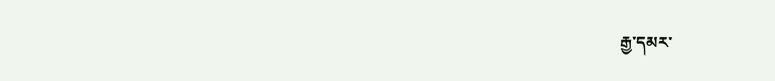རྒྱ་དམར་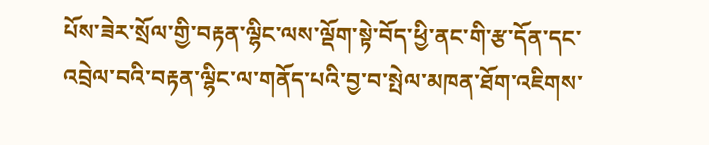པོས་ཟེར་སྲོལ་གྱི་བརྟན་ལྷིང་ལས་ལྡོག་སྟེ་བོད་ཕྱི་ནང་གི་རྩ་དོན་དང་འབྲེལ་བའི་བརྟན་ལྷིང་ལ་གནོད་པའི་བྱ་བ་སྤེལ་མཁན་ཐོག་འཇིགས་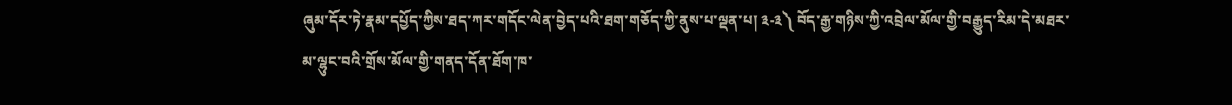ཞུམ་དོར་ཏེ་རྣམ་དཔྱོད་ཀྱིས་ཐད་ཀར་གདོང་ལེན་བྱེད་པའི་ཐག་གཅོད་ཀྱི་ནུས་པ་ལྡན་པ། ༣-༣༽ བོད་རྒྱ་གཉིས་ཀྱི་འབྲེལ་མོལ་གྱི་བརྒྱུད་རིམ་དེ་མཐར་མ་ལྷུང་བའི་གྲོས་མོལ་གྱི་གནད་དོན་ཐོག་ཁ་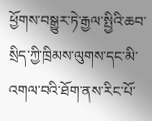ཕྱོགས་བསྒྱུར་ཏེ་རྒྱལ་སྤྱིའི་ཆབ་སྲིད་ཀྱི་ཁྲིམས་ལུགས་དང་མི་འགལ་བའི་ཐོག་ནས་རིང་པོ་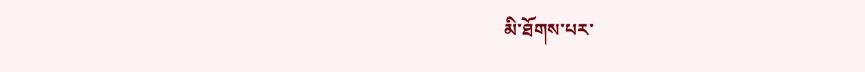མི་ཐོགས་པར་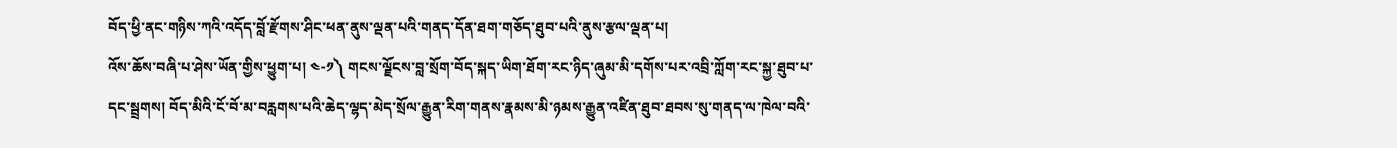བོད་ཕྱི་ནང་གཉིས་ཀའི་འདོད་བློ་རྫོགས་ཤིང་ཕན་ནུས་ལྡན་པའི་གནད་དོན་ཐག་གཅོད་ཐུབ་པའི་ནུས་རྩལ་ལྡན་པ།
འོས་ཆོས་བཞི་པ་ཤེས་ཡོན་གྱིས་ཕྱུག་པ། ༤-༡༽ གངས་ལྗོངས་བླ་སྲོག་བོད་སྐད་ཡིག་ཐོག་རང་ཉིད་ཞུམ་མི་དགོས་པར་འབྲི་ཀློག་རང་སྐྱ་ཐུབ་པ་དང་སྦྲགས། བོད་མིའི་ངོ་བོ་མ་བརླགས་པའི་ཆེད་ལྷད་མེད་སྲོལ་རྒྱུན་རིག་གནས་རྣམས་མི་ཉམས་རྒྱུན་འཛིན་ཐུབ་ཐབས་སུ་གནད་ལ་ཁེལ་བའི་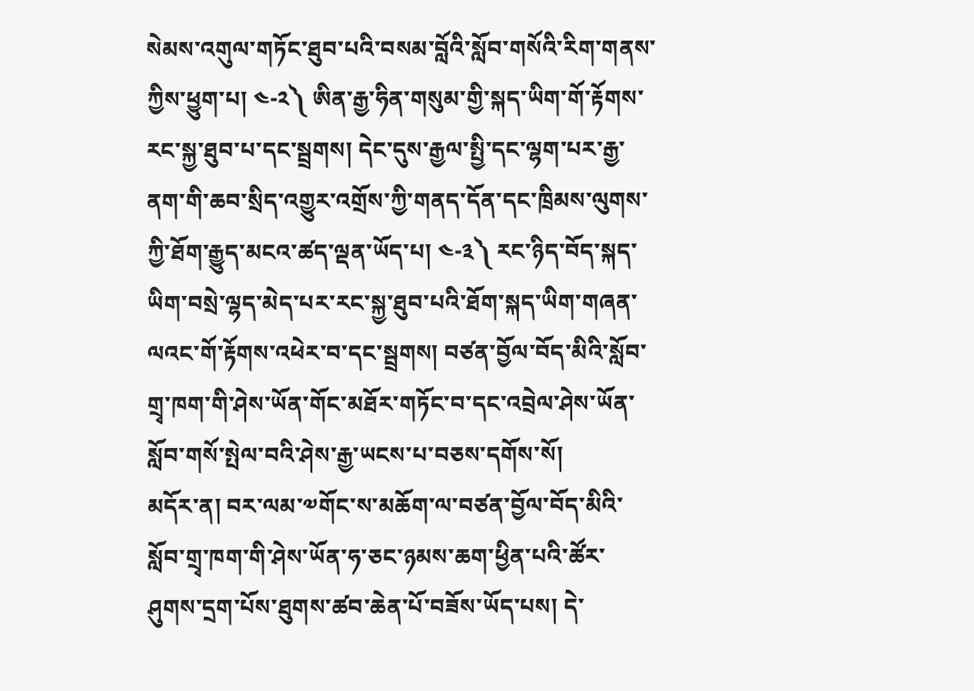སེམས་འགུལ་གཏོང་ཐུབ་པའི་བསམ་བློའི་སློབ་གསོའི་རིག་གནས་ཀྱིས་ཕྱུག་པ། ༤-༢༽ ཨིན་རྒྱ་ཧིན་གསུམ་གྱི་སྐད་ཡིག་གོ་རྟོགས་རང་སྐྱ་ཐུབ་པ་དང་སྦྲགས། དེང་དུས་རྒྱལ་སྤྱི་དང་ལྷག་པར་རྒྱ་ནག་གི་ཆབ་སྲིད་འགྱུར་འགྲོས་ཀྱི་གནད་དོན་དང་ཁྲིམས་ལུགས་ཀྱི་ཐོག་རྒྱུད་མངའ་ཚད་ལྡན་ཡོད་པ། ༤-༣༽ རང་ཉིད་བོད་སྐད་ཡིག་བསྲེ་ལྷད་མེད་པར་རང་སྐྱ་ཐུབ་པའི་ཐོག་སྐད་ཡིག་གཞན་ལའང་གོ་རྟོགས་འཕེར་བ་དང་སྦྲགས། བཙན་བྱོལ་བོད་མིའི་སློབ་གྲྭ་ཁག་གི་ཤེས་ཡོན་གོང་མཐོར་གཏོང་བ་དང་འབྲེལ་ཤེས་ཡོན་སློབ་གསོ་སྤེལ་བའི་ཤེས་རྒྱ་ཡངས་པ་བཅས་དགོས་སོ།
མདོར་ན། བར་ལམ་༧གོང་ས་མཆོག་ལ་བཙན་བྱོལ་བོད་མིའི་སློབ་གྲྭ་ཁག་གི་ཤེས་ཡོན་ཧ་ཅང་ཉམས་ཆག་ཕྱིན་པའི་ཚོར་ཤུགས་དྲག་པོས་ཐུགས་ཚབ་ཆེན་པོ་བཟོས་ཡོད་པས། དེ་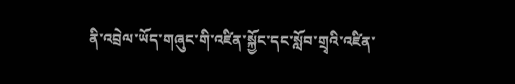ནི་འབྲེལ་ཡོད་གཞུང་གི་འཛིན་སྐྱོང་དང་སློབ་གྲྭའི་འཛིན་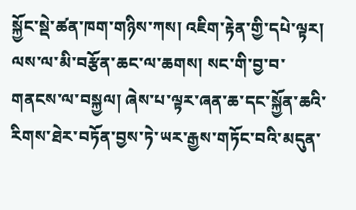སྐྱོང་སྡེ་ཚན་ཁག་གཉིས་ཀས། འཇིག་རྟེན་གྱི་དཔེ་ལྟར། ལས་ལ་མི་བརྩོན་ཆང་ལ་ཆགས། སང་གི་བྱ་བ་གནངས་ལ་བསྐྱལ། ཞེས་པ་ལྟར་ཞན་ཆ་དང་སྐྱོན་ཆའི་རིགས་ཐེར་བཏོན་བྱས་ཏེ་ཡར་རྒྱས་གཏོང་བའི་མདུན་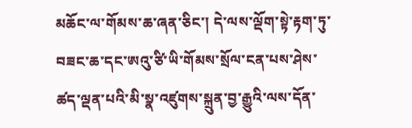མཆོང་ལ་གོམས་ཆ་ཞན་ཅིང་། དེ་ལས་ལྡོག་སྟེ་རྟག་ཏུ་བཟང་ཆ་དང་ཨའུ་ཙི་ཡི་གོམས་སྲོལ་ངན་པས་ཤེས་ཚད་ལྡན་པའི་མི་སྣ་འཛུགས་སྐྲུན་བྱ་རྒྱུའི་ལས་དོན་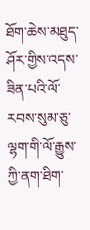ཐོག་ཆེས་མཐུད་ཤོར་གྱིས་འདས་ཟིན་པའི་ལོ་རབས་སུམ་ཅུ་ལྷག་གི་ལོ་རྒྱུས་ཀྱི་ནག་ཐིག་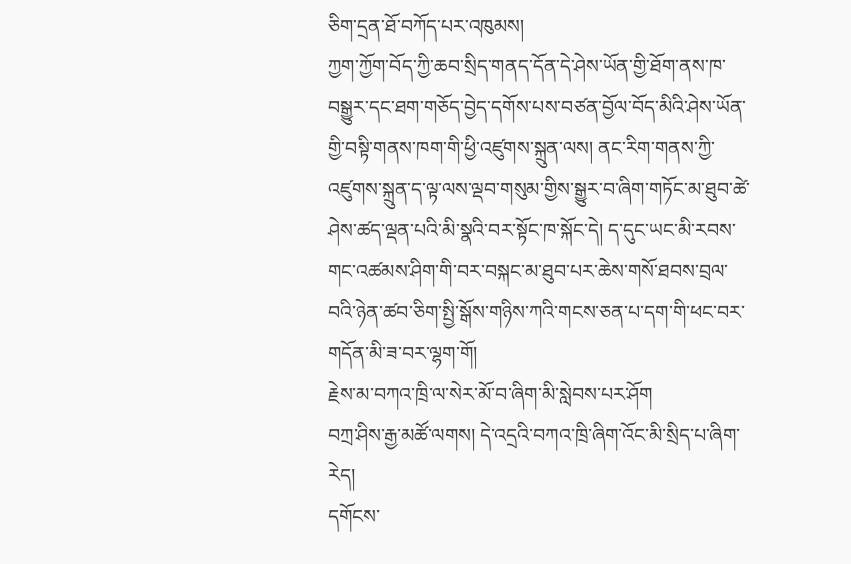ཅིག་དྲན་ཐོ་བཀོད་པར་འཁུམས།
ཀྱག་ཀྱོག་བོད་ཀྱི་ཆབ་སྲིད་གནད་དོན་དེ་ཤེས་ཡོན་གྱི་ཐོག་ནས་ཁ་བསྒྱུར་དང་ཐག་གཅོད་བྱེད་དགོས་པས་བཙན་བྱོལ་བོད་མིའི་ཤེས་ཡོན་གྱི་བསྟི་གནས་ཁག་གི་ཕྱི་འཛུགས་སྐྲུན་ལས། ནང་རིག་གནས་ཀྱི་འཛུགས་སྐྲུན་ད་ལྟ་ལས་ལྡབ་གསུམ་གྱིས་སྒྱུར་བ་ཞིག་གཏོང་མ་ཐུབ་ཚེ་ཤེས་ཚད་ལྡན་པའི་མི་སྣའི་བར་སྟོང་ཁ་སྐོང་དེ། ད་དུང་ཡང་མི་རབས་གང་འཚམས་ཤིག་གི་བར་བསྐང་མ་ཐུབ་པར་ཆེས་གསོ་ཐབས་བྲལ་བའི་ཉེན་ཚབ་ཅིག་སྤྱི་སྒོས་གཉིས་ཀའི་གངས་ཅན་པ་དག་གི་ཕང་བར་གདོན་མི་ཟ་བར་ལྷག་གོ།
རྗེས་མ་བཀའ་ཁྲི་ལ་སེར་མོ་བ་ཞིག་མི་སླེབས་པར་ཤོག
བཀྲ་ཤིས་རྒྱ་མཚོ་ལགས། དེ་འདྲའི་བཀའ་ཁྲི་ཞིག་འོང་མི་སྲིད་པ་ཞིག་རེད།
དགོངས་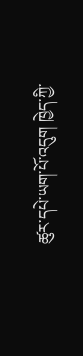ཚུར་དཔེ་ཡག་པོ་འདུག ཁྱེད་ཀྱི་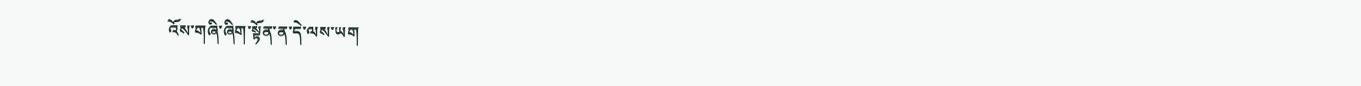འོས་གཞི་ཞིག་སྟོན་ན་དེ་ལས་ཡག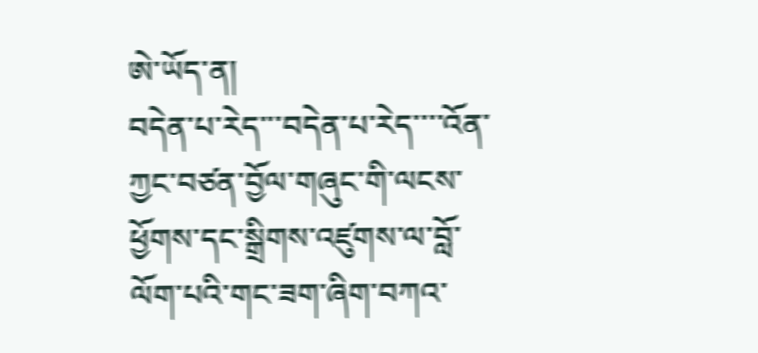ཨེ་ཡོད་ན།
བདེན་པ་རེད་་་བདེན་པ་རེད་་་་འོན་ཀྱང་བཙན་བྱོལ་གཞུང་གི་ལངས་ཕྱོགས་དང་སྒྲིགས་འཛུགས་ལ་བློ་ལོག་པའི་གང་ཟག་ཞིག་བཀའ་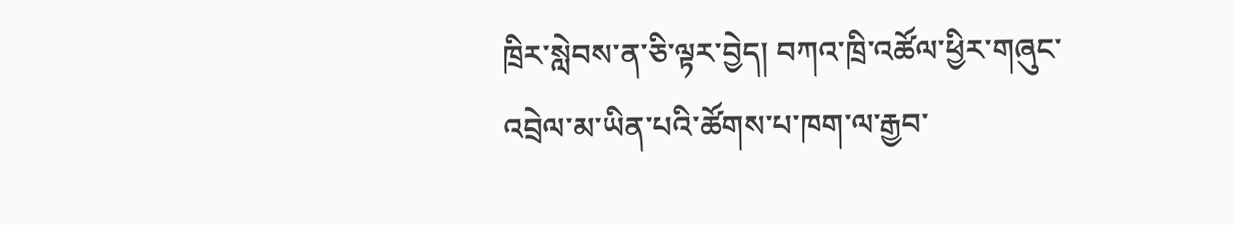ཁྲིར་སླེབས་ན་ཅི་ལྟར་བྱེད། བཀའ་ཁྲི་འཚོལ་ཕྱིར་གཞུང་འབྲེལ་མ་ཡིན་པའི་ཚོགས་པ་ཁག་ལ་རྒྱབ་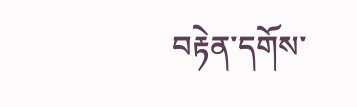བརྟེན་དགོས་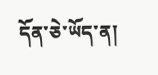དོན་ཅེ་ཡོད་ན།